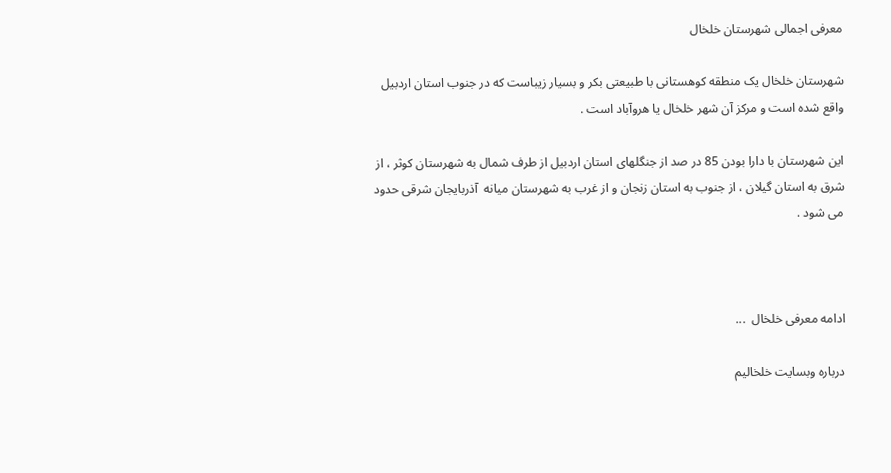معرفی اجمالی شهرستان خلخال

شهرستان خلخال یک منطقه کوهستانی با طبیعتی بکر و بسیار زیباست که در جنوب استان اردبیل واقع شده است و مرکز آن شهر خلخال یا هروآباد است .

این شهرستان با دارا بودن 85 در صد از جنگلهای استان اردبیل از طرف شمال به شهرستان کوثر ، از شرق به استان گیلان ، از جنوب به استان زنجان و از غرب به شهرستان میانه  آذربایجان شرقی حدود می شود .



ادامه معرفی خلخال  ...

درباره وبسایت خلخالیم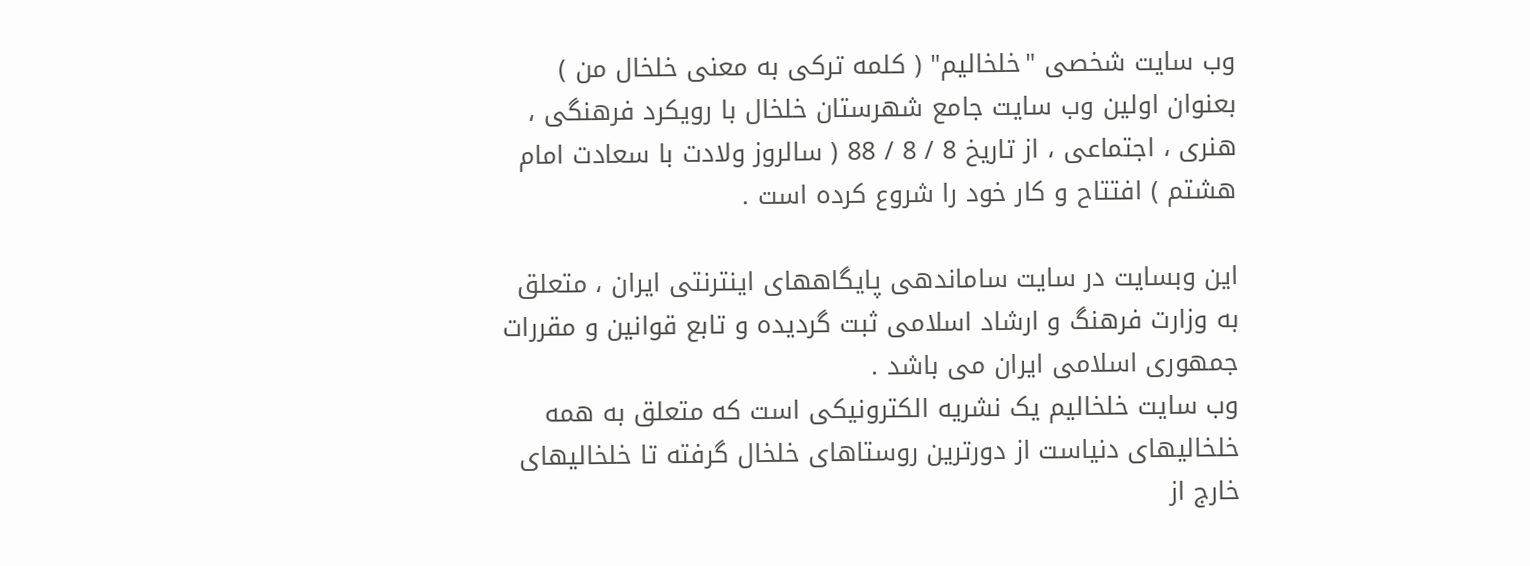وب سایت شخصی "خلخالیم" ( کلمه ترکی به معنی خلخال من ) بعنوان اولین وب سایت جامع شهرستان خلخال با رویکرد فرهنگی ، هنری ، اجتماعی ، از تاریخ 8 / 8 / 88 ( سالروز ولادت با سعادت امام هشتم ) افتتاح و کار خود را شروع کرده است .

این وبسایت در سایت ساماندهی پایگاههای اینترنتی ایران ، متعلق به وزارت فرهنگ و ارشاد اسلامی ثبت گردیده و تابع قوانین و مقررات جمهوری اسلامی ایران می باشد .
وب سایت خلخالیم یک نشریه الکترونیکی است که متعلق به همه خلخالیهای دنیاست از دورترین روستاهای خلخال گرفته تا خلخالیهای خارج از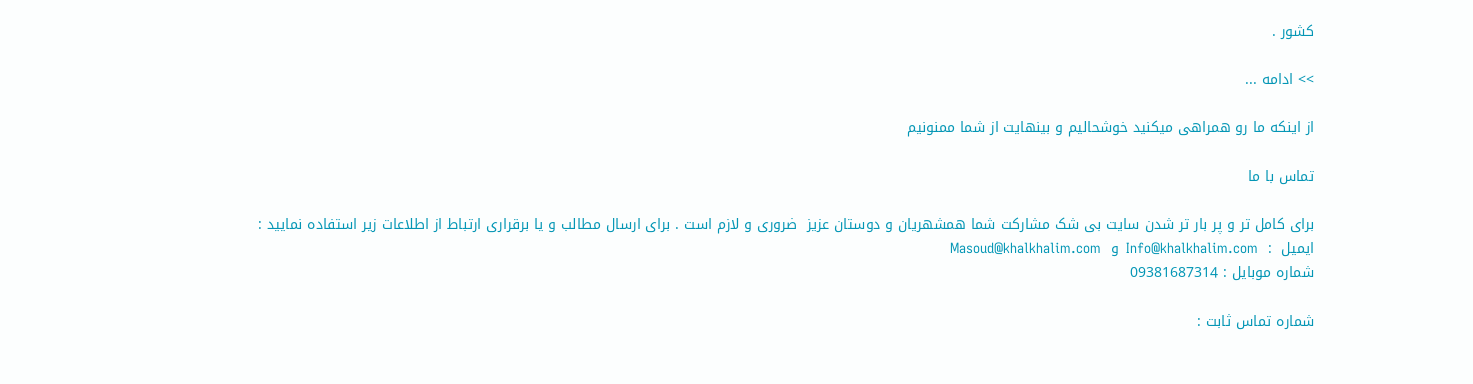کشور .

>> ادامه ...

از اینکه ما رو همراهی میکنید خوشحالیم و بینهایت از شما ممنونیم

تماس با ما

برای کامل تر و پر بار تر شدن سایت بی شک مشارکت شما همشهریان و دوستان عزیز  ضروری و لازم است . برای ارسال مطالب و یا برقراری ارتباط از اطلاعات زیر استفاده نمایید :
ایمیل  :  Info@khalkhalim.com  و  Masoud@khalkhalim.com
شماره موبایل : 09381687314

شماره تماس ثابت :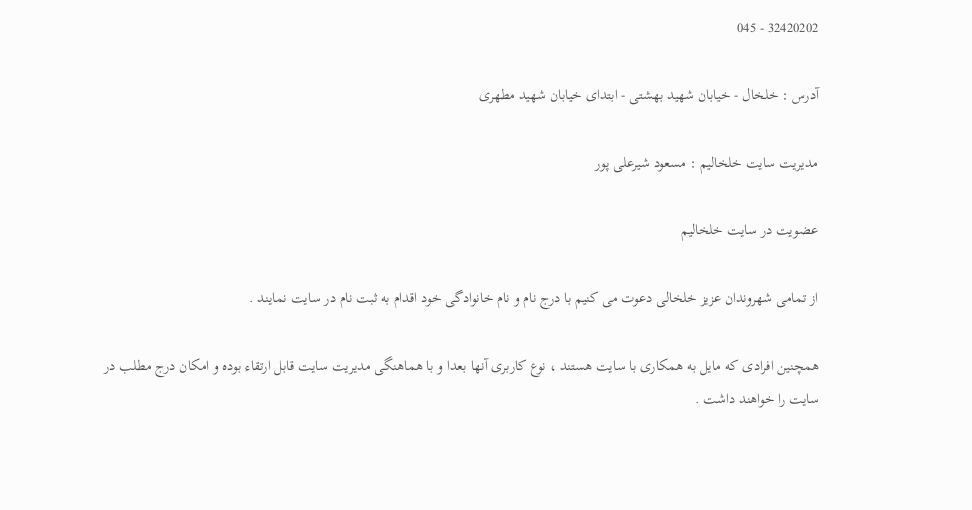32420202 - 045

آدرس : خلخال - خیابان شهید بهشتی - ابتدای خیابان شهید مطهری

مدیریت سایت خلخالیم : مسعود شیرعلی پور

عضویت در سایت خلخالیم

از تمامی شهروندان عزیز خلخالی دعوت می کنیم با درج نام و نام خانوادگی خود اقدام به ثبت نام در سایت نمایند .

همچنین افرادی که مایل به همکاری با سایت هستند ، نوع کاربری آنها بعدا و با هماهنگی مدیریت سایت قابل ارتقاء بوده و امکان درج مطلب در سایت را خواهند داشت .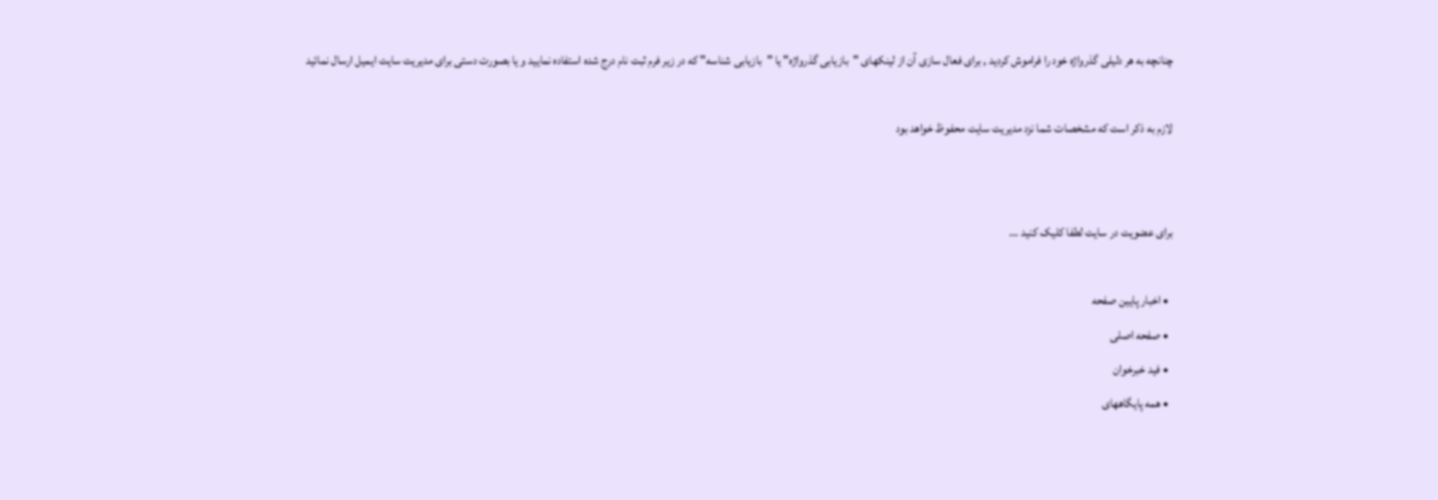چنانچه به هر دلیلی گذرواژه خود را فراموش کردید , برای فعال سازی آن از لینکهای "بازیابی گذرواژه" یا "بازیابی شناسه" که در زیر فرم ثبت نام درج شده استفاده نمایید و یا بصورت دستی برای مدیریت سایت ایمیل ارسال نمائید

لازم به ذکر است که مشخصات شما نزد مدیریت سایت محفوظ خواهد بود


برای عضویت در سایت لطفا کلیک کنید ...

  • اخبار پایین صفحه
  • صفحه اصلی
  • فید خبرخوان
  • همه پایگاههای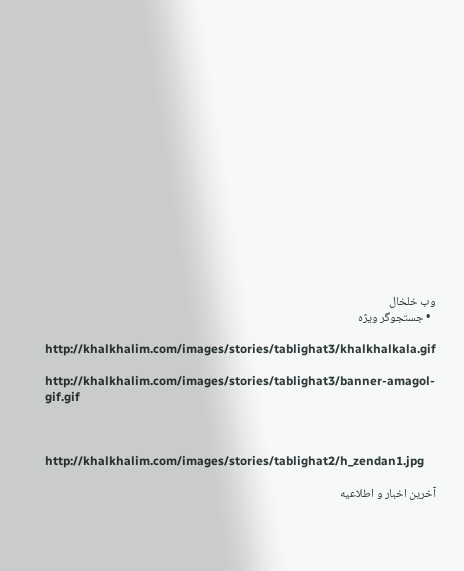وب خلخال
  • جستجوگر ویژه

http://khalkhalim.com/images/stories/tablighat3/khalkhalkala.gif

http://khalkhalim.com/images/stories/tablighat3/banner-amagol-gif.gif



http://khalkhalim.com/images/stories/tablighat2/h_zendan1.jpg

آخرین اخبار و اطلاعیه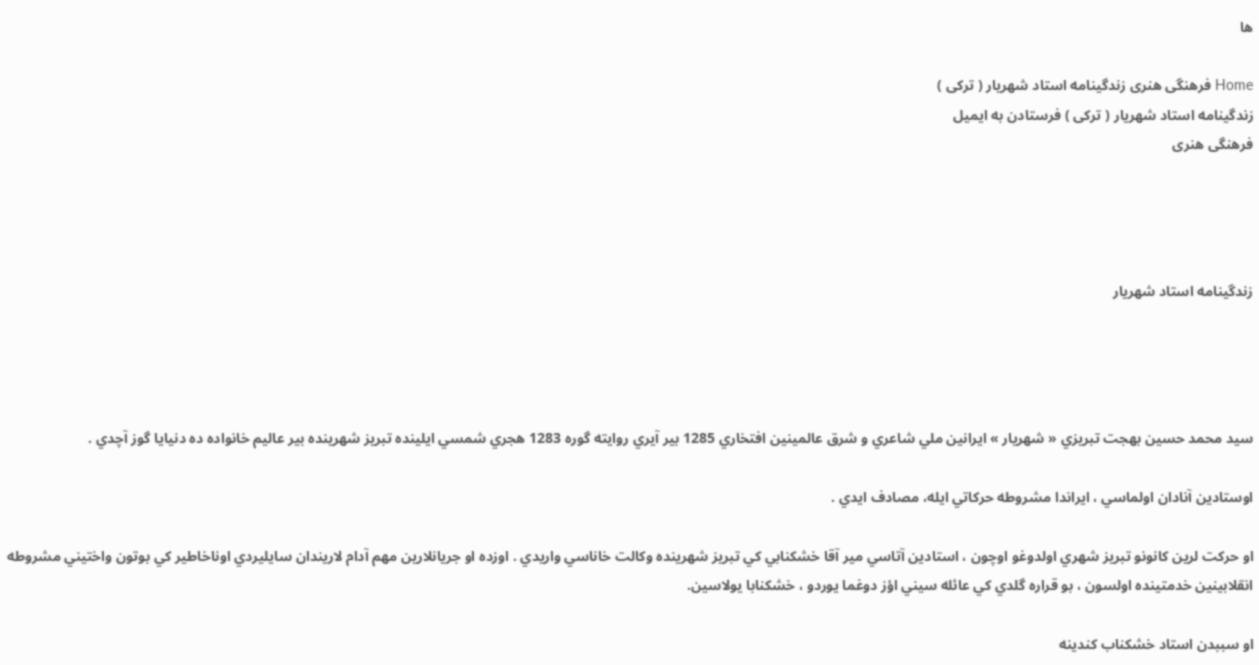ها

Home فرهنگی هنری زندگینامه استاد شهریار ( ترکی )
زندگینامه استاد شهریار ( ترکی ) فرستادن به ایمیل
فرهنگی هنری




زندگینامه استاد شهریار




سيد محمد حسين بهجت تبريزي « شهريار » ايرانين ملي شاعري و شرق عالمينين افتخاري 1285 بير آيري روايته گوره 1283 هجري شمسي ايلينده تبريز شهرينده بير عاليم خانواده ده دنيايا گوز آچدي .

اوستادين آنادان اولماسي ، ايراندا مشروطه حركاتي ايله، مصادف ايدي .

او حركت لرين كانونو تبريز شهري اولدوغو اوچون ، استادين آتاسي مير آقا خشكنابي كي تبريز شهرينده وكالت خاناسي واريدي . اوزده او جريانلارين مهم آدام لاريندان سايليردي اوناخاطير كي بوتون واختيني مشروطه انقلابينين خدمتينده اولسون ، بو قراره گلدي كي عائله سيني اؤز دوغما يوردو ، خشكنابا يولاسين.

او سببدن استاد خشكناب كندينه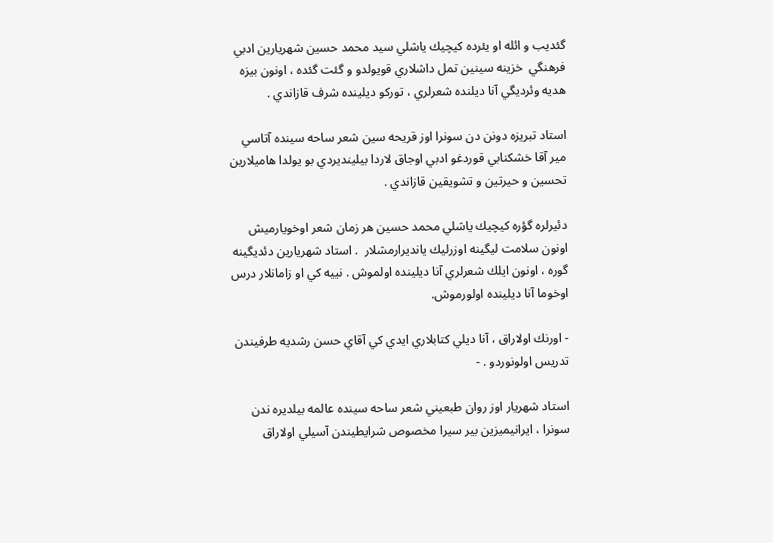گئديب و ائله او يئرده كيچيك ياشلي سيد محمد حسين شهريارين ادبي فرهنگي  خزينه سينين تمل داشلاري قويولدو و گئت گئده ، اونون بيزه هديه وئرديگي آنا ديلنده شعرلري ، توركو ديلينده شرف قازاندي .

استاد تبريزه دونن دن سونرا اوز قريحه سين شعر ساحه سينده آتاسي مير آقا خشكنابي قوردغو ادبي اوجاق لاردا بيلينديردي بو يولدا هاميلارين تحسين و حيرتين و تشويقين قازاندي .

دئيرلره گؤره كيچيك ياشلي محمد حسين هر زمان شعر اوخويارميش اونون سلامت ليگينه اوزرليك يانديرارمشلار  . استاد شهريارين دئديگينه گوره ، اونون ايلك شعرلري آنا ديلينده اولموش . نييه كي او زامانلار درس اوخوما آنا ديلينده اولورموش.

- اورنك اولاراق ، آنا ديلي كتابلاري ايدي كي آقاي حسن رشديه طرفيندن تدريس اولونوردو . -

استاد شهريار اوز روان طبعيني شعر ساحه سينده عالمه بيلديره ندن سونرا ، ايرانيميزين بير سيرا مخصوص شرايطيندن آسيلي اولاراق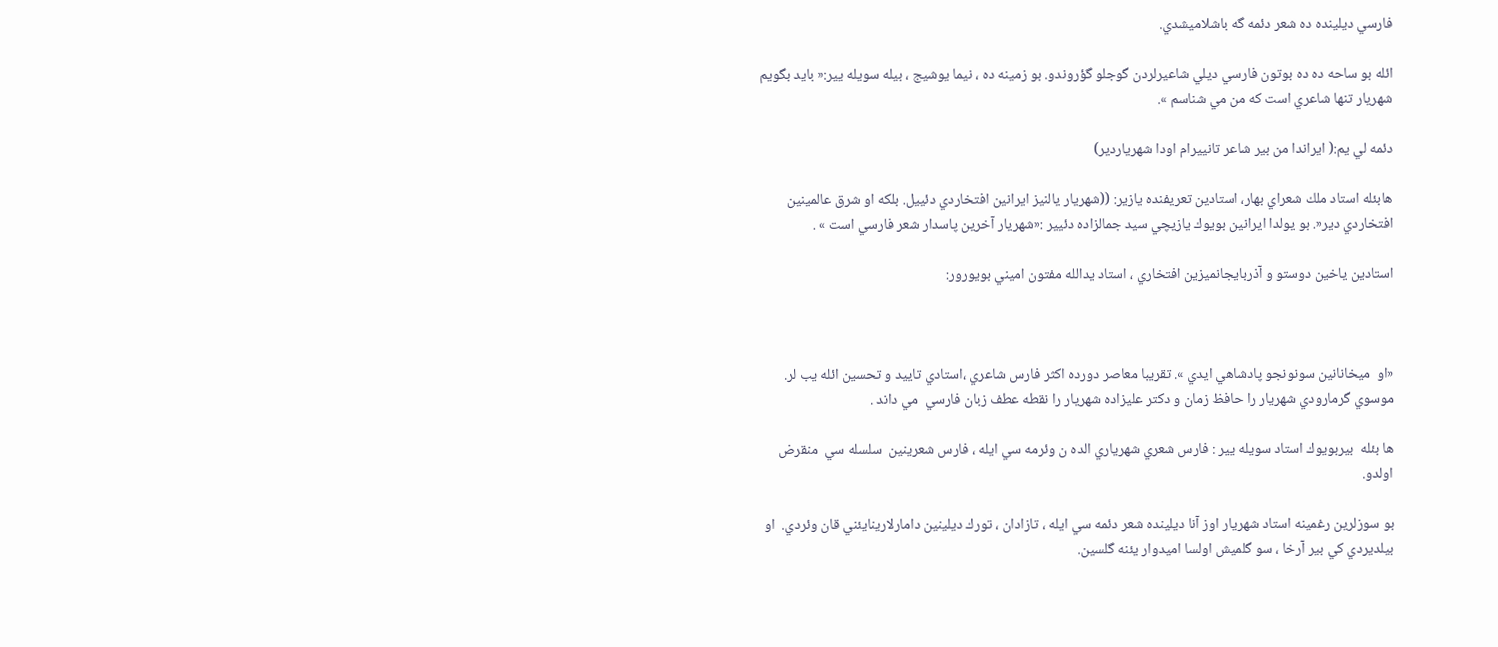فارسي ديلينده ده شعر دئمه گه باشلاميشدي.

ائله بو ساحه ده ده بوتون فارسي ديلي شاعيرلردن گوجلو گؤروندو. بو زمينه ده ، نيما يوشيج ، بيله سويله يير:« بايد بگويم شهريار تنها شاعري است كه من مي شناسم ».

دئمه لي يم:( ايراندا من بير شاعر تانييرام اودا شهرياردير)

هابئله استاد ملك شعراي بهار، استادين تعريفنده يازير: ((شهريار يالنيز ايرانين افتخاردي دئييل. بلكه او شرق عالمينين افتخاردي دير«. بو يولدا ايرانين بويوك يازيچي سيد جمالزاده دئيير :«شهريار آخرين پاسدار شعر فارسي است » .

استادين ياخين دوستو و آذربايجانميزين افتخاري ، استاد يدالله مفتون اميني بويورور:



«او  ميخانانين سونونجو پادشاهي ايدي ». تقريبا معاصر دورده اكثر فارس شاعري ،استادي تاييد و تحسين ائله يب لر. موسوي گرمارودي شهريار را حافظ زمان و دكتر عليزاده شهريار را نقطه عطف زبان فارسي  مي داند .

ها بئله  بيربويوك استاد سويله يير : فارس شعري شهرياري الده ن وئرمه سي ايله ، فارس شعرينين  سلسله سي  منقرض اولدو.

بو سوزلرين رغمينه استاد شهريار اوز آنا ديلينده شعر دئمه سي ايله ، تازادان ، تورك ديلينين دامارلارينايئني قان وئردي.  او بيلديردي كي بير آرخا ، سو گلميش اولسا اميدوار يئنه گلسين.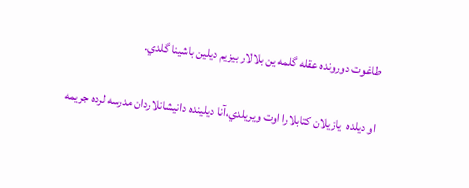طاغوت دورونده عقله گلمه ين بلالار بيزيم ديلين باشينا گلدي.

او ديلده  يازيلان كتابلارا اوت ويريلدي،آنا ديلينده دانيشانلاردان مدرسه لرده جريمه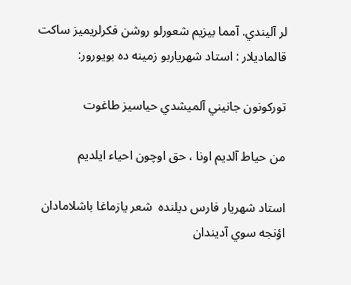لر آليندي. آمما بيزيم شعورلو روشن فكرلريميز ساكت قالماديلار : استاد شهرياربو زمينه ده بويورور:

توركونون جانيني آلميشدي حياسيز طاغوت

من حياط آلديم اونا ، حق اوچون احياء ايلديم

استاد شهريار فارس ديلنده  شعر يازماغا باشلامادان اؤنجه سوي آديندان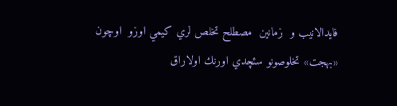فايدالانيب و  زمانين  مصطلح تخلص لري كيمي اوزو  اوچون «بهجت» تخلوصونو سئچدي اورنك اولاراق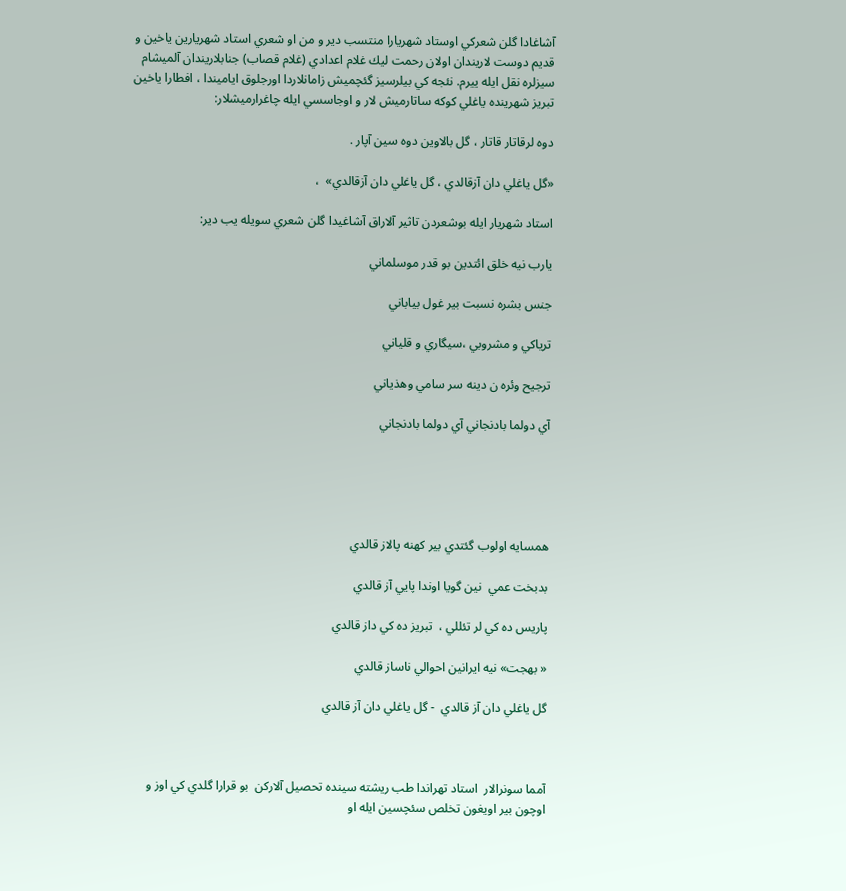آشاغادا گلن شعركي اوستاد شهريارا منتسب دير و من او شعري استاد شهريارين ياخين و قديم دوست لاريندان اولان رحمت ليك غلام اعدادي (غلام قصاب) جنابلاريندان آلميشام سيزلره نقل ايله ييرم. نئجه كي بيلرسيز گئچميش زامانلاردا اورجلوق اياميندا ، افطارا ياخين تبريز شهرينده ياغلي كوكه ساتارميش لار و اوجاسسي ايله چاغرارميشلار:

دوه لرقاتار قاتار ، گل بالاوين دوه سين آپار .

«گل ياغلي دان آزقالدي ، گل ياغلي دان آزقالدي»  ،

استاد شهريار ايله بوشعردن تاثير آلاراق آشاغيدا گلن شعري سويله يب دير:

يارب نيه خلق ائتدين بو قدر موسلماني

جنس بشره نسبت بير غول بياباني

ترياكي و مشروبي ،سيگاري و قلياني

ترجيح وئره ن دينه سر سامي وهذياني

آي دولما بادنجاني آي دولما بادنجاني





همسايه اولوب گئتدي بير كهنه پالاز قالدي

بدبخت عمي  نين گويا اوندا پايي آز قالدي

پاريس ده كي لر تئللي ،  تبريز ده كي داز قالدي

« بهجت» نيه ايرانين احوالي ناساز قالدي

گل ياغلي دان آز قالدي  - گل ياغلي دان آز قالدي



آمما سونرالار  استاد تهراندا طب ريشته سينده تحصيل آلاركن  بو قرارا گلدي كي اوز و اوچون بير اويغون تخلص سئچسين ايله او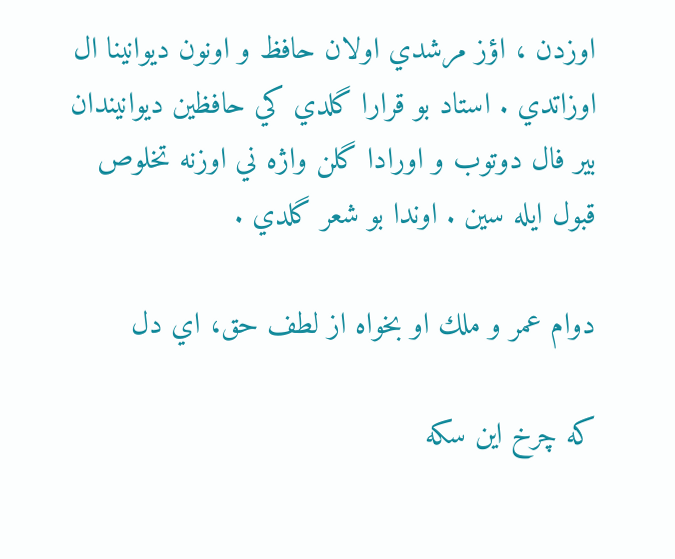اوزدن ، اؤز مرشدي اولان حافظ و اونون ديوانينا ال اوزاتدي . استاد بو قرارا گلدي كي حافظين ديوانيندان بير فال دوتوب و اورادا گلن واژه ني اوزنه تخلوص قبول ايله سين . اوندا بو شعر گلدي .

دوام عمر و ملك او بخواه از لطف حق، اي دل

كه چرخ اين سكه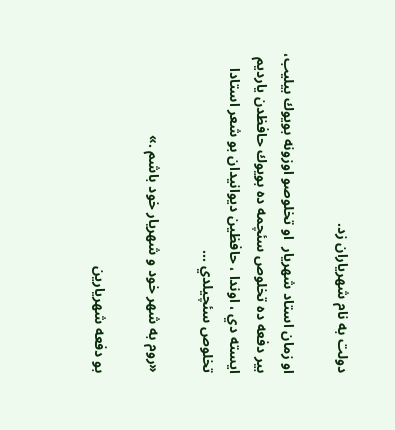دولت به نام شهرياران زد.

او زمان استاد شهريار  او تخلوصو اوزونه بويوك بيليب، بير دفعه ده تخلوص سئچمه ده بويوك حافظدن يارديم ايسته دي ، اوندا ، حافظين ديوانيدان بو شعر استادا تخلوص سئچيلدي ...

«روم به شهر خود و شهريار خود باشم .»

بو دفعه شهريارين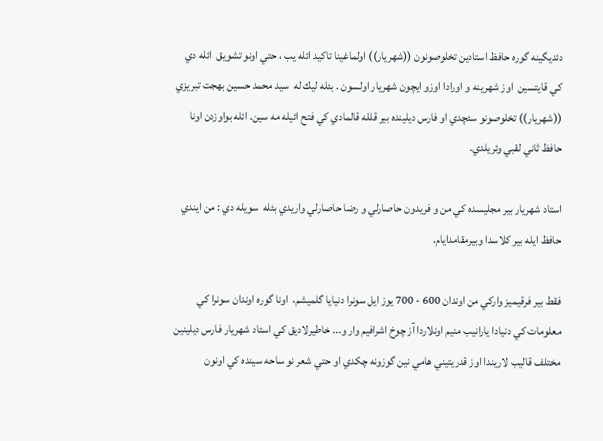دئديگينه گوره حافظ استادين تخلوصونون ((شهريار)) اولماغينا تاكيد ائله يب ، حتي اونو تشويق  ائله دي كي قايتسين  اوز شهرينه و اورادا اوزو ايچون شهريار اولسون . بئله ليك له  سيد محمد حسين بهجت تبريزي ((شهريار)) تخلوصونو سئچدي او فارس ديلينده بير قلله قالمادي كي فتح ائيله مه سين. ائله بواوزدن اونا حافظ ثاني لقبي وئريلدي.

استاد شهريار بير مجليسده كي من و فريدون حاصارلي و رضا حاصارلي واريدي بئله  سويله دي : من ايندي حافظ ايله بير كلاسدا وبيرمقامدايام.

فقط بير فرقيميز واركي من اوندان 600 - 700 يوز ايل سونرا دنيايا گلميشم،  اونا گوره اوندان سونرا كي معلومات كي دنيادا يارانيب منيم اونلاردا آز چوخ اشرافيم وار و... خاطيرلاديق كي استاد شهريار فارس ديلينين مختلف قاليب لاريندا اوز قدريتيني هامي نين گوزونه چكدي او حتي شعر نو ساحه سينده كي اونون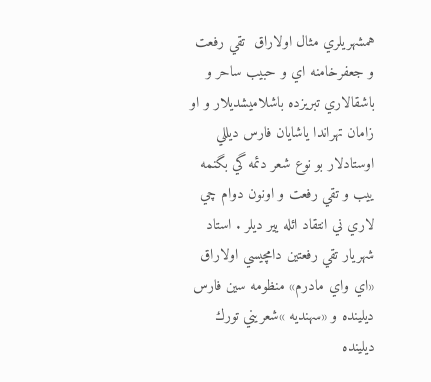همشهريلري مثال اولاراق  تقي رفعت و جعفرخامنه اي و حبيب ساحر و باشقالاري تبريزده باشلاميشديلار و او زامان تهراندا ياشايان فارس ديللي  اوستادلار بو نوع شعر دئمه گي بگنمه ييب و تقي رفعت و اونون دوام چي لاري ني انتقاد ائله يير ديلر . استاد شهريار تقي رفعتين دامچيسي اولاراق  «اي واي مادرم» منظومه سين فارس ديلينده و «سهنديه »شعريني تورك ديلينده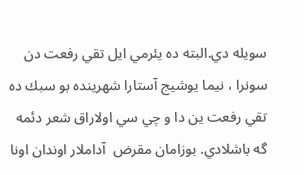سويله دي.البته ده يئرمي ايل تقي رفعت دن سونرا ، نيما يوشيج آستارا شهرينده بو سبك ده تقي رفعت ين دا و چي سي اولاراق شعر دئمه گه باشلادي. بوزامان مقرض  آداملار اوندان اونا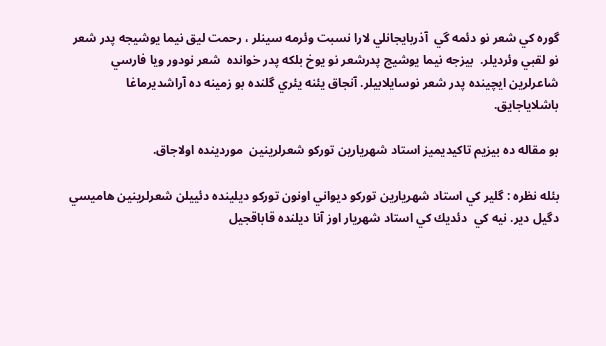گوره كي شعر نو دئمه گي  آذربايجانلي لارا نسبت وئرمه سينلر ، رحمت ليق نيما يوشيجه پدر شعر نو لقبي وئرديلر.  بيزجه نيما يوشيج پدرشعر نو يوخ بلكه پدر خوانده  شعر نودور ويا فارسي شاعرلرين ايچينده پدر شعر نوسايلابيلر. آنجاق يئنه يئري گلنده بو زمينه ده آراشديرماغا باشلاياجايق.

بو مقاله ده بيزيم تاكيديميز استاد شهريارين توركو شعرلرينين  موردينده اولاجاق.

بئله نظره : گلير كي استاد شهريارين توركو ديواني اونون توركو ديلينده دئييلن شعرلرينين هاميسي دگيل دير. نيه كي  دئديك كي استاد شهريار اوز آنا ديلنده قاباقجيل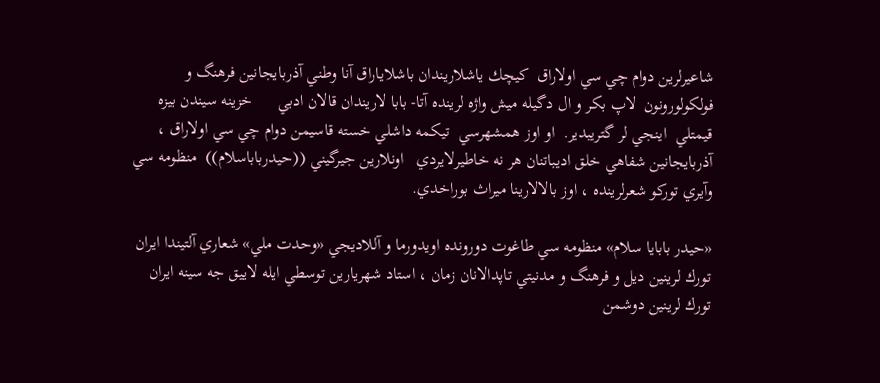شاعيرلرين دوام چي سي اولاراق  كيچك ياشلاريندان باشلاياراق آنا وطني آذربايجانين فرهنگ و فولكولورونون  لاپ بكر و ال دگيله ميش واژه لرينده آتا- بابا لاريندان قالان ادبي      خزينه سيندن بيزه قيمتلي  اينجي لر گتريبدير.  او اوز همشهرسي  تيكمه داشلي خسته قاسيمن دوام چي سي اولاراق ، آذربايجانين شفاهي خلق اديباتنان هر نه خاطيرلايردي   اونلارين جيرگيني ((حيدرباباسلام))  منظومه سي وآيري توركو شعرلرينده ، اوز بالالارينا ميراث بوراخدي.

«حيدر بابايا سلام» منظومه سي طاغوت دورونده اويدورما و آللاديجي «وحدت ملي» شعاري آلتيندا ايران تورك لرينين ديل و فرهنگ و مدنيتي تاپدالانان زمان ، استاد شهريارين توسطي ايله لاييق جه سينه ايران تورك لرينين دوشمن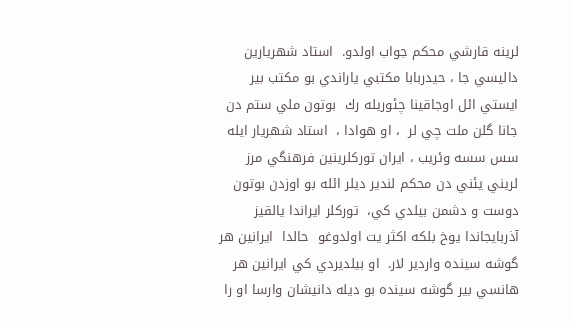لرينه قارشي محكم جواب اولدو.  استاد شهريارين داليسي جا ، حيدربابا مكتبي ياراندي بو مكتب بير ايستي ائل اوجاقينا چئوريله رك  بوتون ملي ستم دن جانا گلن ملت چي لر  ، او هوادا ،  استاد شهريار ايله سس سسه وئريب ، ايران توركلرينين فرهنگي مرز لريني يئني دن محكم لندير ديلر ائله بو اوزدن بوتون دوست و دشمن بيلدي كي،  توركلر ايراندا يالقيز آذربايجاندا يوخ بلكه اكثر يت اولدوغو  حالدا  ايرانين هر گوشه سينده واردير لار.  او بيلديردي كي ايرانين هر هانسي بير گوشه سينده بو ديله دانيشان وارسا او را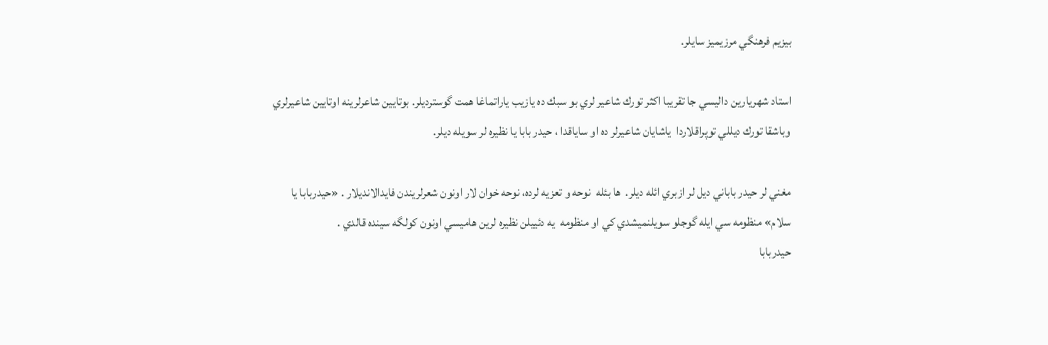بيزيم فرهنگي مرزيميز سايلر.

استاد شهريارين داليسي جا تقريبا اكثر تورك شاعير لري بو سبك ده يازيب ياراتماغا همت گوسترديلر. بوتايين شاعرلرينه اوتايين شاعيرلري  وباشقا تورك ديللي توپراقلاردا  ياشايان شاعيرلر ده او ساياقدا ، حيدر بابا يا نظيره لر سويله ديلر.

مغني لر حيدر باباني ديل لر ازبري ائله ديلر.  ها بئله  نوحه و تعزيه لرده، نوحه خوان لار اونون شعرلريندن فايدالانديلار . «حيدربابا يا سلام» منظومه سي ايله گوجلو سويلنميشدي كي او منظومه  يه دئييلن نظيره لرين هاميسي اونون كولگه سينده قالدي .
حيدربابا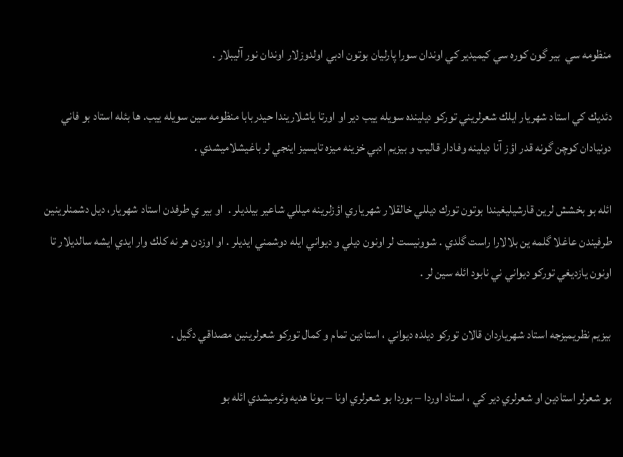منظومه سي  بير گون كوره سي كيميدير كي اوندان سورا پارليان بوتون ادبي اولدوزلار اوندان نور آليبلار .

دئديك كي استاد شهريار ايلك شعرلريني توركو ديلينده سويله ييب دير او اورتا ياشلاريندا حيدربابا منظومه سين سويله ييب. ها بئله استاد بو فاني دونيادان كوچن گونه قدر اؤز آنا ديلينه وفادار قاليب و بيزيم ادبي خزينه ميزه تايسيز اينجي لر باغيشلاميشدي .

ائله بو بخشش لرين قارشيليغيندا بوتون تورك ديللي خالقلار شهرياري اؤزلرينه ميللي شاعير بيلديلر .  او بير ي طرفدن استاد شهريار، ديل دشمنلرينين طرفيندن عاغلا گلمه ين بلالارا راست گلدي . شوونيست لر اونون ديلي و ديواني ايله دوشمني ايديلر . او اوزدن هر نه كلك وار ايدي ايشه سالديلار تا اونون يازديغي توركو ديواني ني نابود ائله سين لر .

بيزيم نظريميزجه استاد شهرياردان قالان توركو ديلده ديواني ، استادين تمام و كمال توركو شعرلرينين مصداقي دگيل .

بو شعرلر استادين او شعرلري دير كي ، استاد اوردا – بوردا بو شعرلري اونا – بونا هديه وئرميشدي ائله بو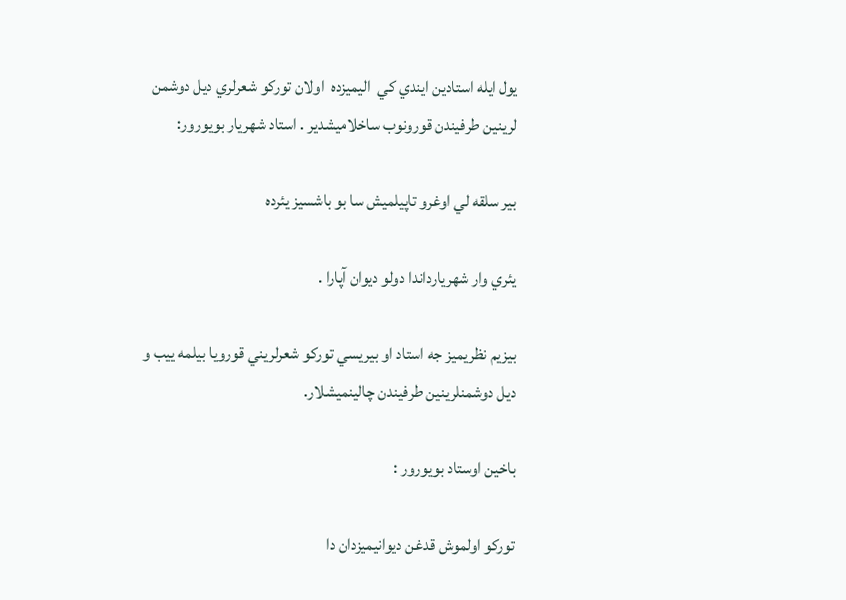يول ايله استادين ايندي كي  اليميزده  اولان توركو شعرلري ديل دوشمن لرينين طرفيندن قورونوب ساخلاميشدير . استاد شهريار بويورور:

بير سلقه لي اوغرو تاپيلميش سا بو باشسيز يئرده

يئري وار شهريارداندا دولو ديوان آپارا .

بيزيم نظريميز جه استاد او بيريسي توركو شعرلريني قورويا بيلمه ييب و ديل دوشمنلرينين طرفيندن چالينميشلار.

باخين اوستاد بويورور :

توركو اولموش قدغن ديوانيميزدان دا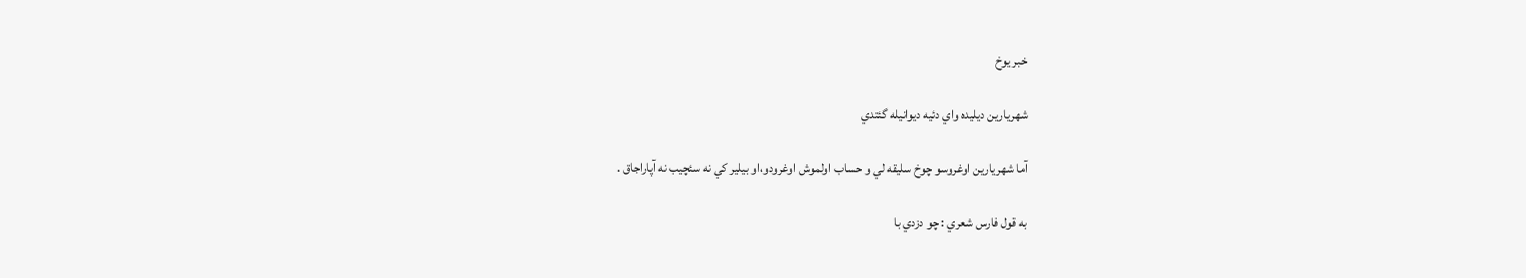خبر يوخ

شهريارين ديليده واي دئيه ديوانيله گئتدي

آما شهريارين اوغروسو چوخ سليقه لي و حساب اولموش اوغرودو،او بيلير كي نه سئچيب نه آپاراجاق .

به قول فارس شعري : چو دزدي با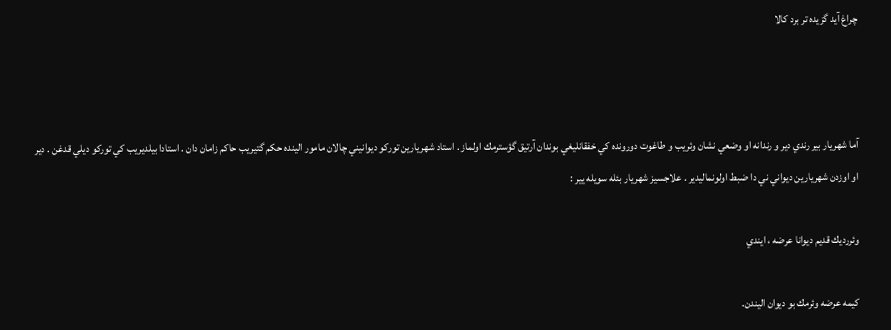چراغ آيد گزيده تر برد كالا



آما شهريار بير رندي دير و رندانه او وضعي نشان وئريب و طاغوت دورونده كي خفقانليغي بوندان آرتيق گؤسترمك اولماز . استاد شهريارين توركو ديوانيني چالان مامور الينده حكم گتيريب حاكم زامان دان . استادا بيلديريب كي توركو ديلي قدغن . دير او اوزدن شهريارين ديواني ني دا ضبط اولونماليدير . علاجسيز شهريار بئله سويله يير :

وئررديك قديم ديوانا عرضه ، ايندي

كيمه عرضه وئرمك بو ديوان اليندن.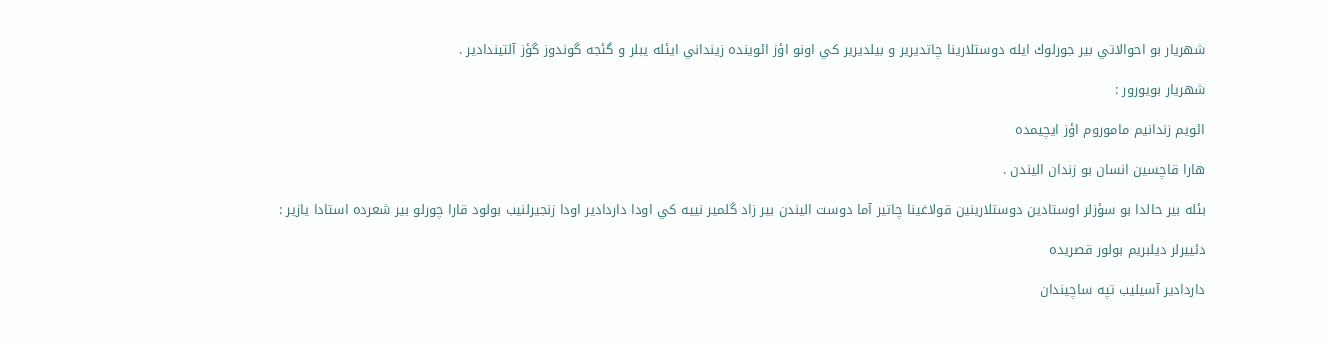شهريار بو احوالاتي بير جورلوك ايله دوستلارينا چاتديرير و بيلديرير كي اونو اؤز ائوينده زينداني ايئله يبلر و گئجه گوندوز گؤز آلتيندادير .

شهريار بويورور :

ائويم زندانيم ماموروم اؤز ايچيمده

هارا قاچسين انسان بو زندان اليندن .

بئله بير حالدا بو سؤزلر اوستادين دوستلارينين قولاغينا چاتير آما دوست اليندن بير زاد گلمير نييه كي اودا داردادير اودا زنجيرلنيب بولود قارا چورلو بير شعرده استادا يازير :

دئييرلر ديلبريم بولور قصريده

داردادير آسيليب تپه ساچيندان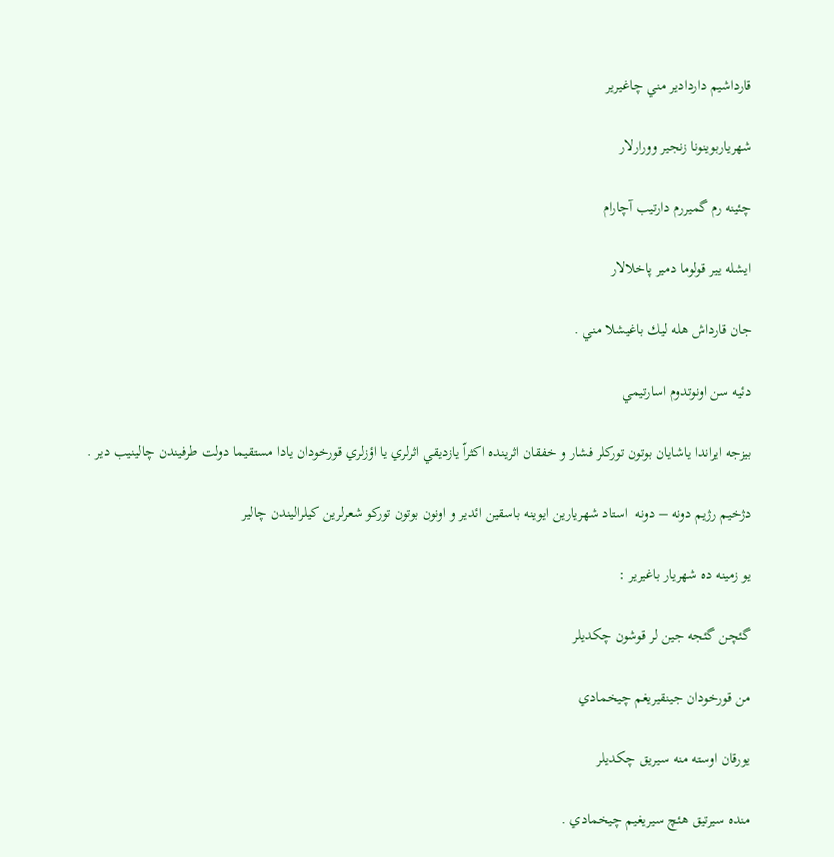قارداشيم داردادير مني چاغيرير

شهرياربوينونا زنجير وورارلار

چئينه رم گميررم دارتيب آچارام

ايشله يير قولوما دمير پاخلالار

جان قارداش هله ليك باغيشلا مني .

دئيه سن اونوتدوم اسارتيمي

بيزجه ايراندا ياشايان بوتون توركلر فشار و خفقان اثرينده اكثراّ يازديقي اثرلري يا اؤزلري قورخودان يادا مستقيما دولت طرفيندن چالينيب دير .

دژخيم رژيم دونه – دونه  استاد شهريارين ايوينه باسقين ائدير و اونون بوتون توركو شعرلرين كيلراليندن چالير

يو زمينه ده شهريار باغيرير :

گئچن گئجه جين لر قوشون چكديلر

من قورخودان جينقيريغم چيخمادي

يورقان اوسته منه سيريق چكديلر

منده سيرتيق هئچ سيريغيم چيخمادي .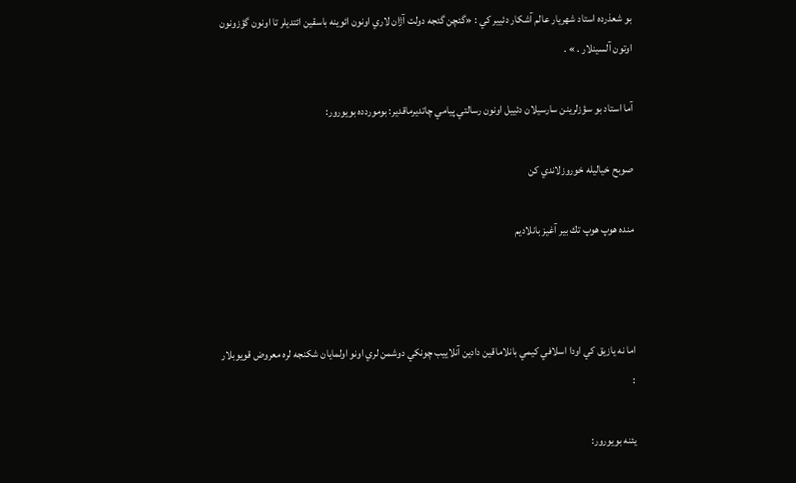بو شعذرده استاد شهريار عالم آشكار دئيير كي : «گئچن گئجه دولت آژان لاري اونون ائوينه باسقين ائتديلر تا اونون گؤزونون اوتون آلسينلار . » .

آما استاد بو سؤزلرينن سارسيلان دئييل اونون رسالتي پيامي چاتديرماقدير: بوموردده بويورور:

صوبح خياليله خوروزلاندي كن

منده هوپ هوپ تك بير آغيز بانلاديم



اما نه يازيق كي اودا اسلافي كيمي بانلاماقين دادين آنلاييب چونكي دوشمن لري اونو اولمايان شكنجه لره معروض قويوبلار :

يئنه بويورور: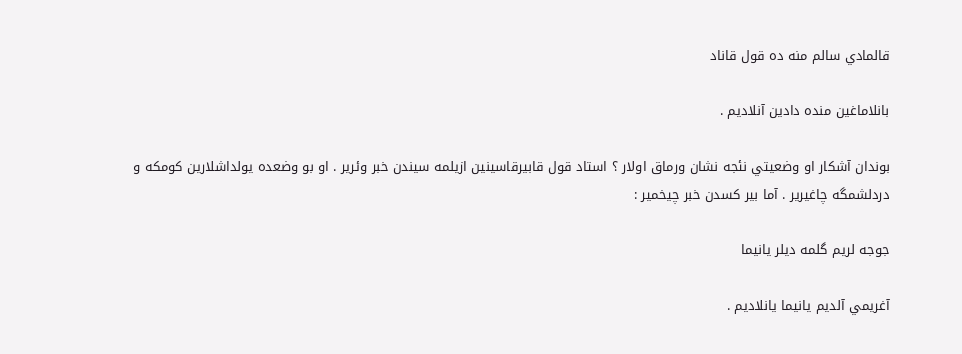قالمادي سالم منه ده قول قاناد

بانلاماغين منده دادين آنلاديم .

بوندان آشكار او وضعيتي نئجه نشان ورماق اولار ؟ استاد قول قابيرقاسينين ازيلمه سيندن خبر وئرير . او بو وضعده يولداشلارين كومكه و دردلشمگه چاغيرير . آما بير كسدن خبر چيخمير :

جوجه لريم گلمه ديلر يانيما

آغريمي آلديم يانيما يانلاديم .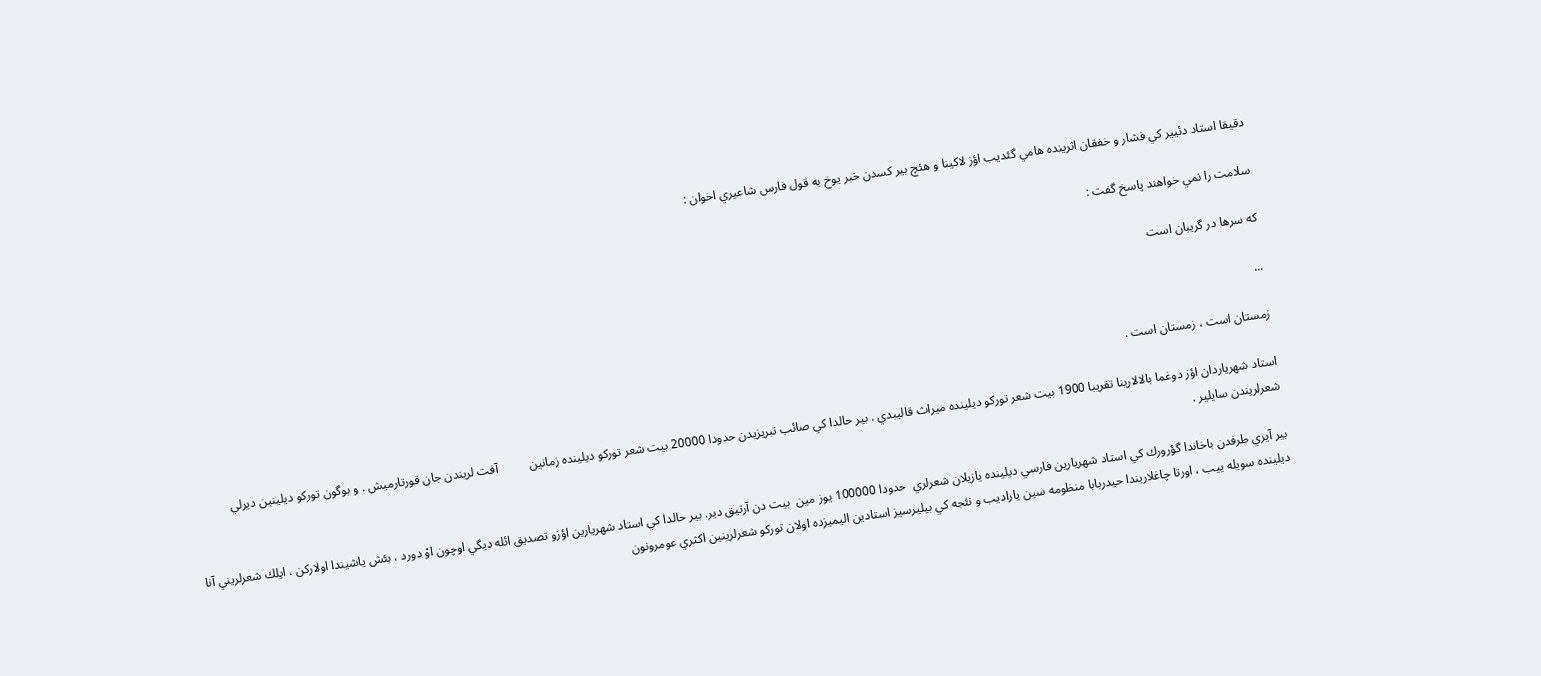دقيقا استاد دئيير كي فشار و خفقان اثرينده هامي گئديب اؤز لاكينا و هئچ بير كسدن خبر يوخ به قول فارس شاعيري اخوان :

سلامت را نمي خواهند پاسخ گفت :

كه سرها در گريبان است

...

زمستان است ، زمستان است .

استاد شهرياردان اؤز دوغما بالالارينا تقريبا 1900 بيت شعر توركو ديلينده ميراث قاليبدي . بير حالدا كي صائب تبريزيدن حدودا 20000 بيت شعر توركو ديلينده زمانين          آفت لريندن جان قورتارميش . و بوگون توركو ديلينين ديرلي شعرلريندن سايلير .

بير آيري طرفدن باخاندا گؤرورك كي استاد شهريارين فارسي ديلينده يازيلان شعرلري  حدودا 100000 يوز مين  بيت دن آرتيق دير. بير حالدا كي استاد شهريارين اؤزو تصديق ائله ديگي اوچون اوْ دورد ، بئش ياشيندا اولاركن ، ايلك شعرلريني آنا ديلينده سويله ييب ، اورتا چاغلاريندا حيدربابا منظومه سين ياراديب و نئجه كي بيليرسيز استادين اليميزده اولان توركو شعرلرينين اكثري عومرونون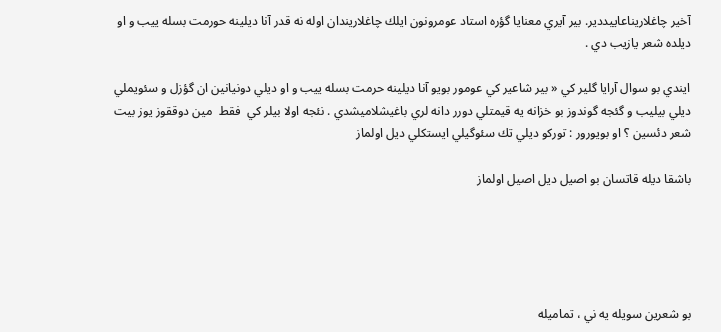آخير چاغلاريناعاييددير. بير آيري معنايا گؤره استاد عومرونون ايلك چاغلاريندان اوله نه قدر آنا ديلينه حورمت بسله ييب و او ديلده شعر يازيب دي .

ايندي بو سوال آرايا گلير كي « بير شاعير كي عومور بويو آنا ديلينه حرمت بسله ييب و او ديلي دونيانين ان گؤزل و سئويملي ديلي بيليب و گئجه گوندوز بو خزانه يه قيمتلي دورر دانه لري باغيشلاميشدي . نئجه اولا بيلر كي  فقط  مين دوققوز يوز بيت شعر دئسين ؟ او بويورور : توركو ديلي تك سئوگيلي ايستكلي ديل اولماز

باشقا ديله قاتسان بو اصيل ديل اصيل اولماز





بو شعرين سويله يه ني ، تماميله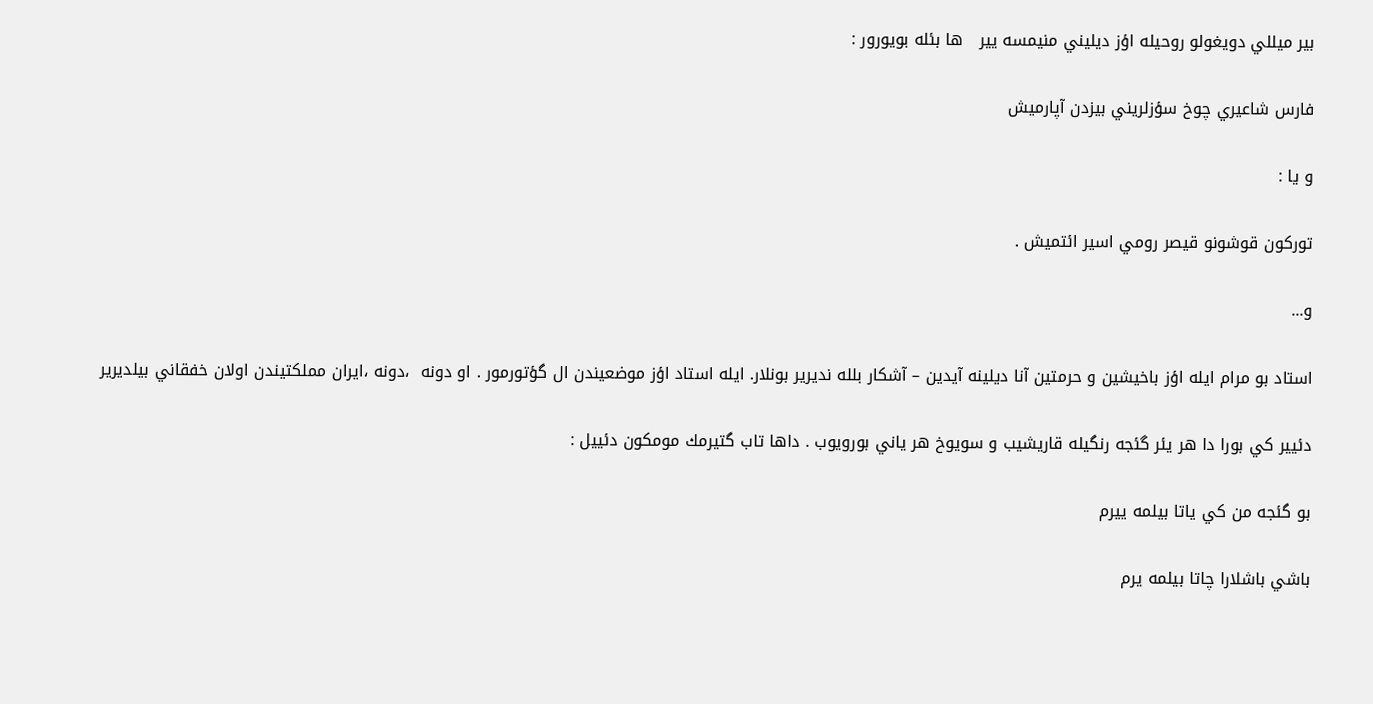بير ميللي دويغولو روحيله اؤز ديليني منيمسه يير   ها بئله بويورور :

فارس شاعيري چوخ سؤزلريني بيزدن آپارميش

و يا :

توركون قوشونو قيصر رومي اسير ائتميش .

و...

استاد بو مرام ايله اؤز باخيشين و حرمتين آنا ديلينه آيدين – آشكار بلله نديرير بونلار. ايله استاد اؤز موضعيندن ال گؤتورمور . او دونه  ،دونه ،ايران مملكتيندن اولان خفقاني بيلديرير

دئيير كي بورا دا هر يئر گئجه رنگيله قاريشيب و سويوخ هر ياني بورويوب . داها تاب گتيرمك مومكون دئييل :

بو گئجه من كي ياتا بيلمه ييرم

باشي باشلارا چاتا بيلمه يرم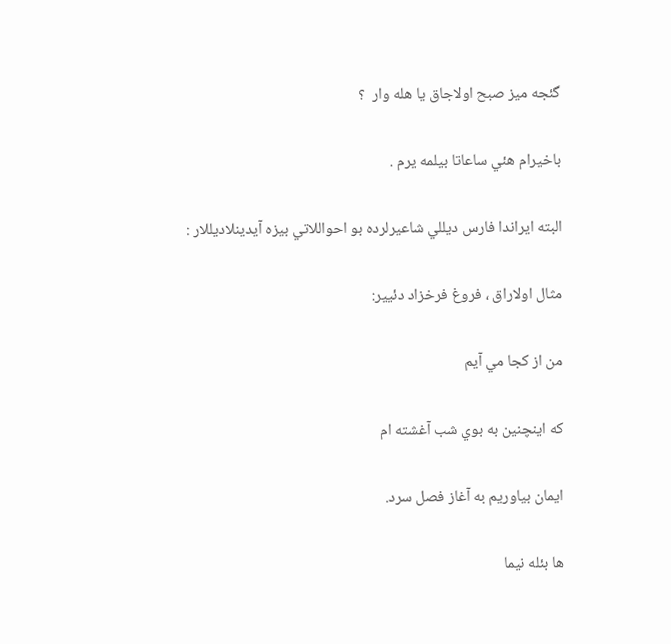گئجه ميز صبح اولاجاق يا هله وار  ؟

باخيرام هئي ساعاتا بيلمه يرم .

البته ايراندا فارس ديللي شاعيرلرده بو احواللاتي بيزه آيدينلاديللار :

مثال اولاراق ، فروغ فرخزاد دئيير:

من از كجا مي آيم

كه اينچنين به بوي شب آغشته ام

ايمان بياوريم به آغاز فصل سرد.

ها بئله نيما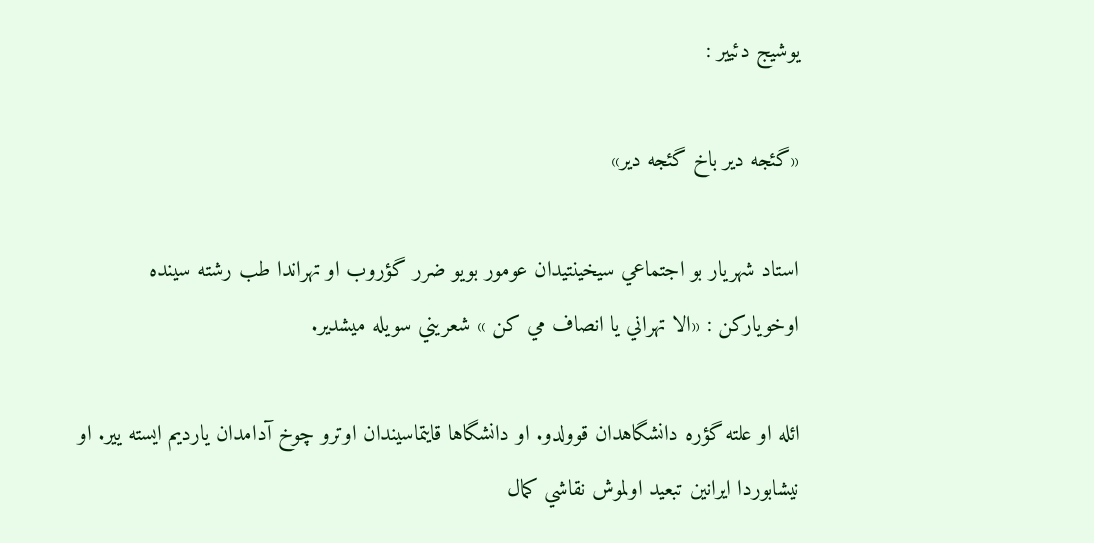يوشيج دئيير :

«گئجه دير باخ گئجه دير»

استاد شهريار بو اجتماعي سيخينتيدان عومور بويو ضرر گؤروب او تهراندا طب رشته سينده اوخوياركن : «الا تهراني يا انصاف مي كن » شعريني سويله ميشدير.

ائله او علته گؤره دانشگاهدان قوولدو. او دانشگاها قايتماسيندان اوترو چوخ آدامدان يارديم ايسته يير. او نيشابوردا ايرانين تبعيد اولموش نقاشي كمال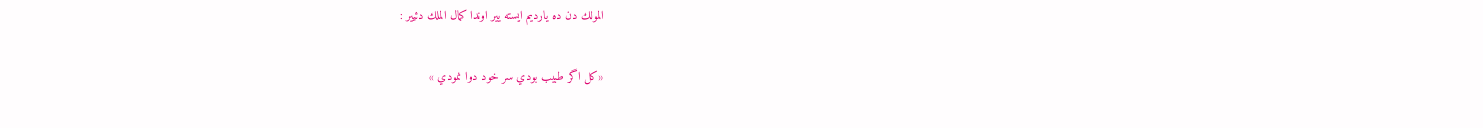المولك دن ده يارديم ايسته يير اوندا كمال الملك دئيير :

«كل اگر طبيب بودي سر خود دوا نمودي »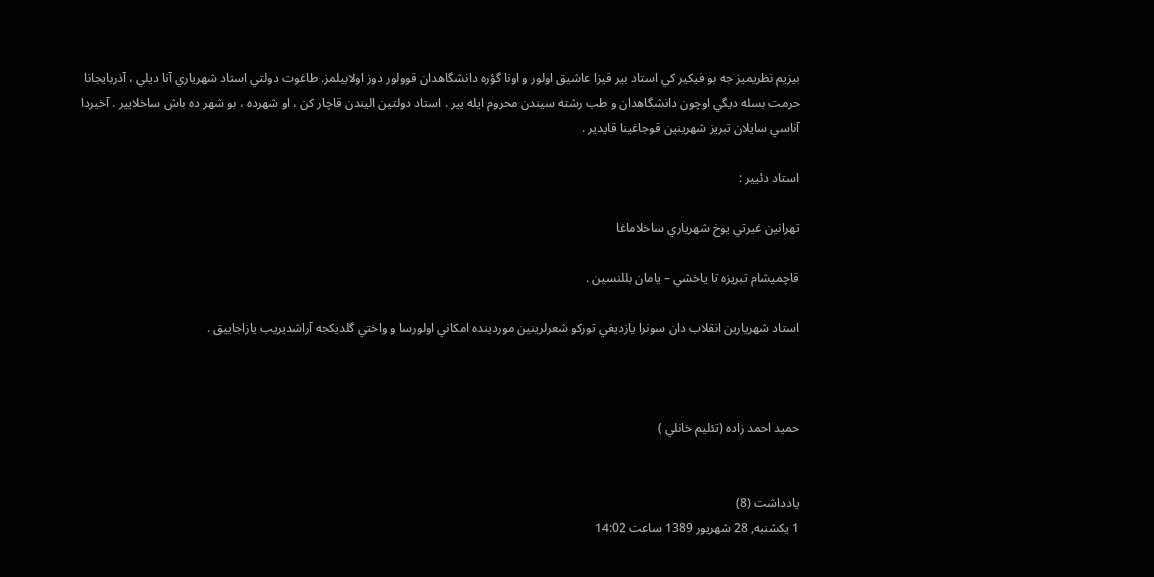بيزيم نظريميز جه بو فيكير كي استاد بير قيزا عاشيق اولور و اونا گؤره دانشگاهدان قوولور دوز اولابيلمز. طاغوت دولتي استاد شهرياري آنا ديلي ، آذربايجانا حرمت بسله ديگي اوچون دانشگاهدان و طب رشته سيندن محروم ايله يير . استاد دولتين اليندن قاچار كن ، او شهرده ، بو شهر ده باش ساخلايير . آخيردا آناسي سايلان تبريز شهرينين قوجاغينا قايدير .

استاد دئيير :

تهرانين غيرتي يوخ شهرياري ساخلاماغا

قاچميشام تبريزه تا ياخشي – يامان بللنسين .

استاد شهريارين انقلاب دان سونرا يازديغي توركو شعرلرينين موردينده امكاني اولورسا و واختي گلديكجه آراشديريب يازاجاييق .



حميد احمد زاده (تئليم خانلي )


یادداشت (8)
1 یکشنبه, 28 شهریور 1389 ساعت 14:02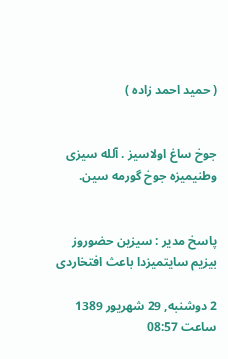( حمید احمد زاده )


جوخ ساغ اولاسیز . آلله سیزی وطنیمیزه جوخ گورمه سین.


پاسخ مدیر : سیزین حضوروز بیزیم سایتمیزدا باعث افتخاردی

2 دوشنبه, 29 شهریور 1389 ساعت 08:57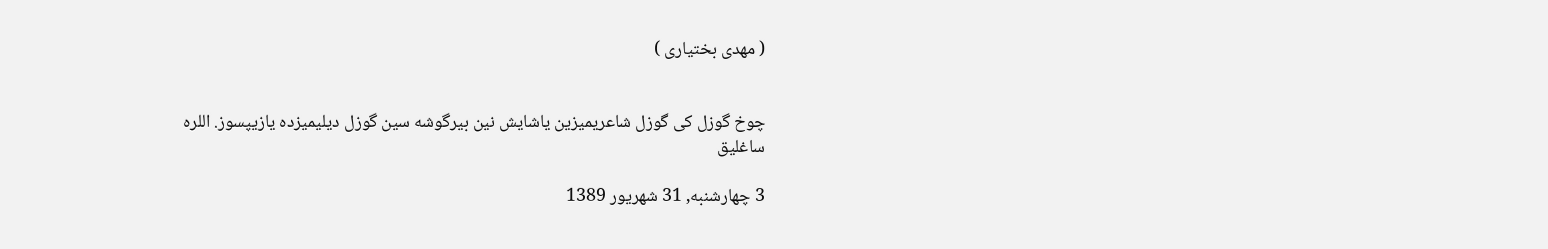( مهدی بختیاری )


چوخ گوزل کی گوزل شاعریمیزین یاشایش نین بیرگوشه سین گوزل دیلیمیزده یازیپسوز. اللره ساغلیق

3 چهارشنبه, 31 شهریور 1389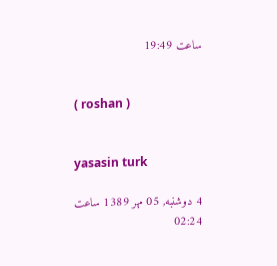ساعت 19:49


( roshan )


yasasin turk

4 دوشنبه, 05 مهر 1389 ساعت 02:24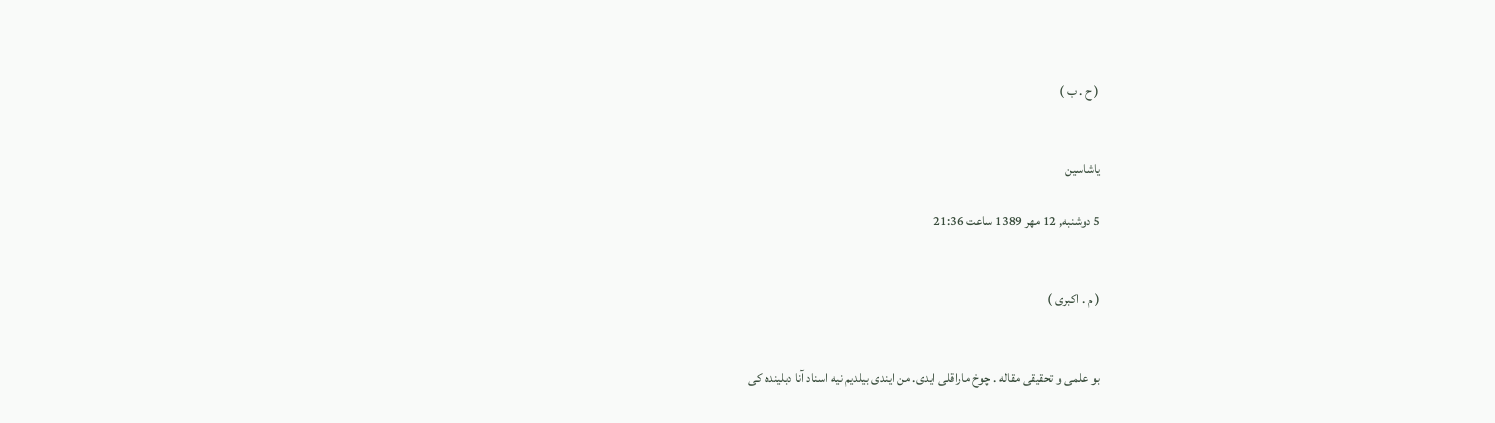( ح . ب )


یاشاسین

5 دوشنبه, 12 مهر 1389 ساعت 21:36


( م . اکبری )


بو علمی و تحقیقی مقاله . چوخ ماراقلی ایدی. من ایندی بیلدیم نیه اسناد آنا دبلینده کی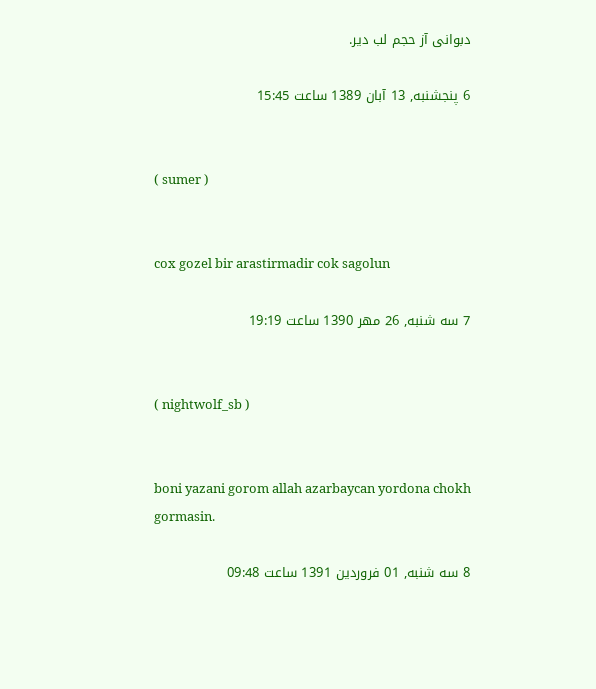دبوانی آز حجم لب دیر.

6 پنجشنبه, 13 آبان 1389 ساعت 15:45


( sumer )


cox gozel bir arastirmadir cok sagolun

7 سه شنبه, 26 مهر 1390 ساعت 19:19


( nightwolf_sb )


boni yazani gorom allah azarbaycan yordona chokh gormasin.

8 سه شنبه, 01 فروردین 1391 ساعت 09:48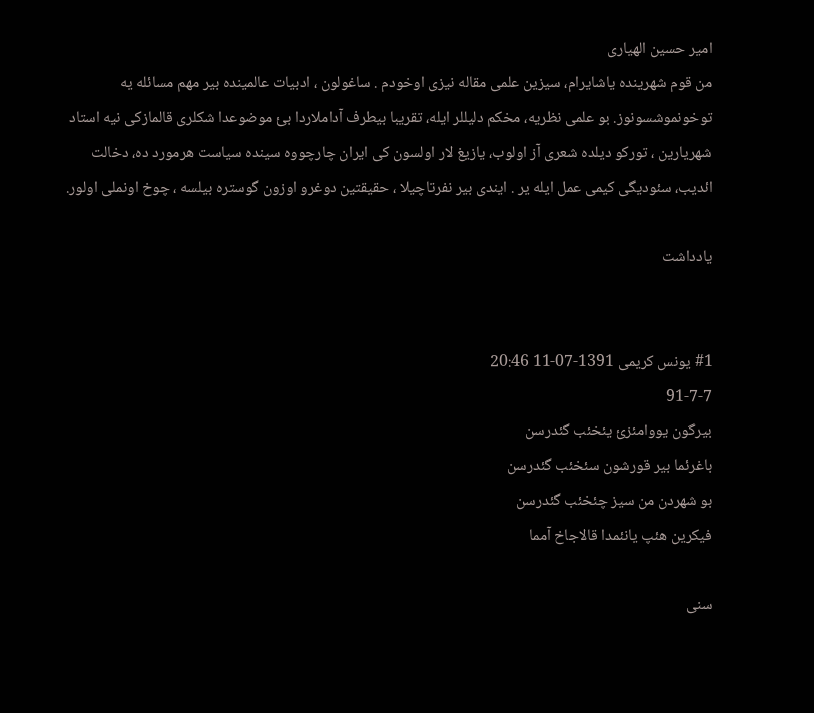امیر حسین الهیاری
من قوم شهرینده یاشایرام، سیزین علمی مقاله نیزی اوخودم . ساغولون ، ادبیات عالمینده بیر مهم مسائله یه توخونموشسونوز. بو علمی نظریه، مخکم دلیللر ایله، تقریبا بیطرف آداملاردا بئ موضوعدا شکلری قالمازکی نیه استاد شهریارین ، تورکو دیلده شعری آز اولوب، یازیغ لار اولسون کی ایران چارچووه سینده سیاست هرمورد ده، دخالت ائدیب، سئودیگی کیمی عمل ایله یر . ایندی بیر نفرتاچیلا ، حقیقتین دوغرو اوزون گوستره بیلسه ، چوخ اونملی اولور.

یادداشت


#1 یونس کریمی 1391-07-11 20:46
91-7-7
بیرگون یووامئزئ یئخئب گئدرسن
باغرئما بیر قورشون سئخئب گئدرسن
بو شهردن من سیز چئخئب گئدرسن
فیکرین هئپ یانئمدا قالاجاخ آمما

سنی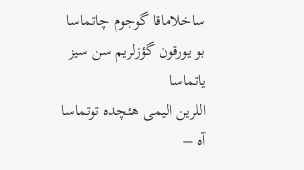ساخلاماقا گوجوم چاتماسا
بو یورقون گؤزلریم سن سیز یاتماسا
اللرین الیمی هئچده توتماسا
آه –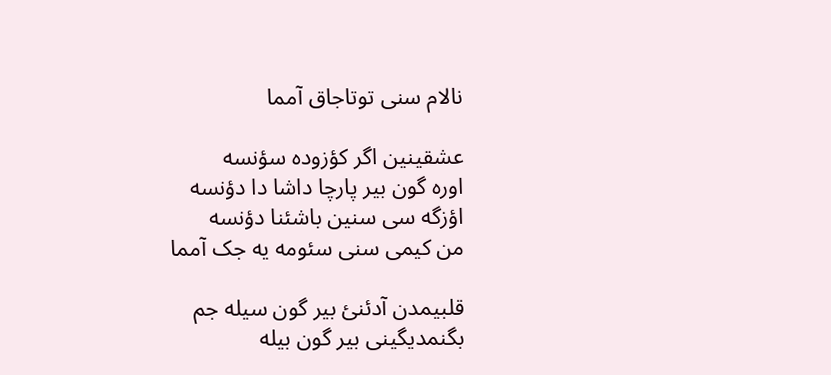نالام سنی توتاجاق آمما

عشقینین اگر کؤزوده سؤنسه
اوره گون بیر پارچا داشا دا دؤنسه
اؤزگه سی سنین باشئنا دؤنسه
من کیمی سنی سئومه یه جک آمما

قلبیمدن آدئنئ بیر گون سیله جم
بگنمدیگینی بیر گون بیله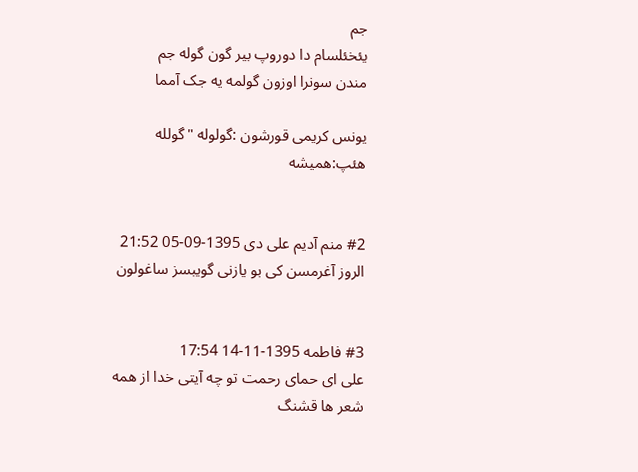جم
یئخئلسام دا دوروپ بیر گون گوله جم
مندن سونرا اوزون گولمه یه جک آمما

یونس کریمی قورشون :گولوله "گولله هئپ:همیشه


#2 منم آدیم علی دی 1395-09-05 21:52
الروز آغرمسن کی بو یازنی گویبسز ساغولون


#3 فاطمه 1395-11-14 17:54
علی ای حمای رحمت تو چه آیتی خدا از همه شعر ها قشنگ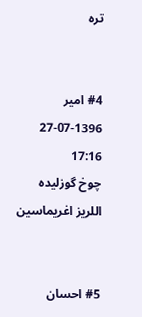تره


#4 امیر 1396-07-27 17:16
چوخ گوزلیده اللریز اغریماسین


#5 احسان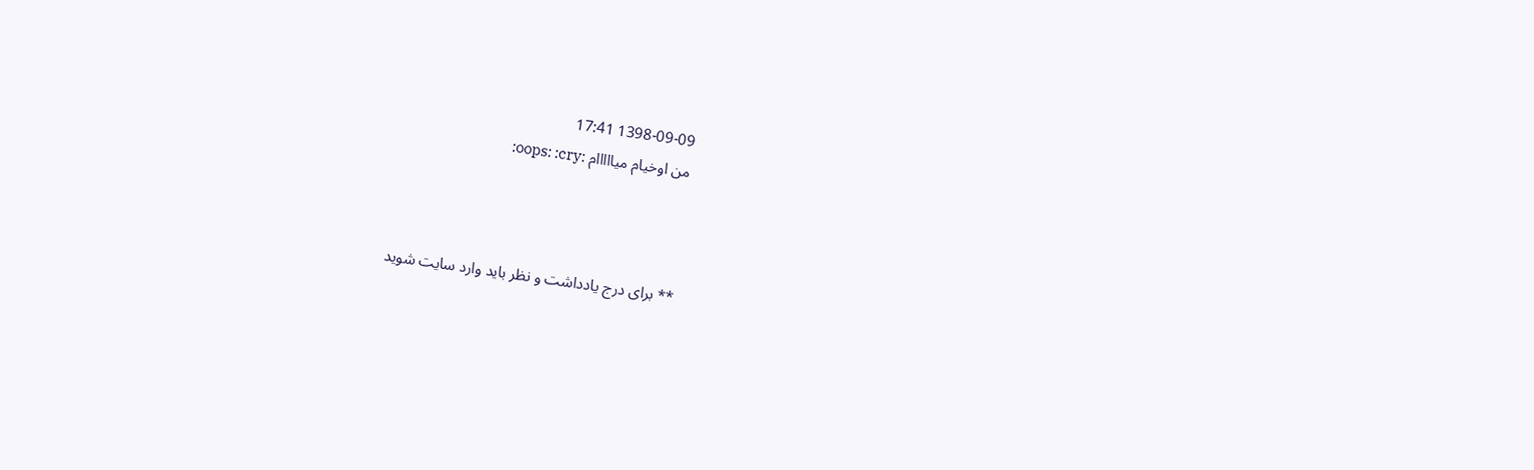1398-09-09 17:41
من اوخیام میااااام :oops: :cry:



** برای درج یادداشت و نظر باید وارد سایت شوید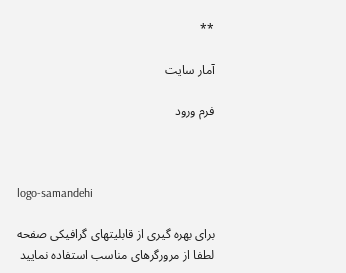**

آمار سایت

فرم ورود



logo-samandehi

برای بهره گیری از قابلیتهای گرافیکی صفحه لطفا از مرورگرهای مناسب استفاده نمایید